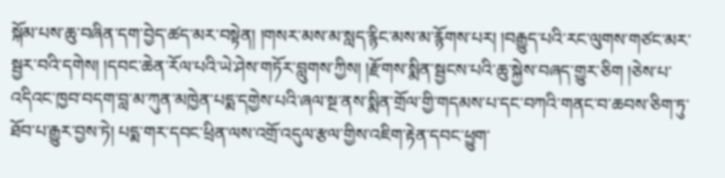སྐོམ་པས་ཆུ་བཞིན་དག་བྱེད་ཚད་མར་བསྟེན། །གསར་མས་མ་སླད་རྙིང་མས་མ་རྙོགས་པར། །བརྒྱུད་པའི་རང་ལུགས་གཙང་མར་སྦྱར་བའི་དགེས། །དབང་ཆེན་རོལ་པའི་ཡེ་ཤེས་གཏོར་བླུགས་ཀྱིས། །རྫོགས་སྨིན་སྦྱངས་པའི་ཆུ་སྐྱེས་བཞད་གྱུར་ཅིག །ཅེས་པ་འདིའང་ཁྱབ་བདག་བླ་མ་ཀུན་མཁྱེན་པདྨ་དགྱེས་པའི་ཞལ་སྔ་ནས་སྨིན་གྲོལ་གྱི་གདམས་པ་དང་བཀའི་གནང་བ་ཆབས་ཅིག་ཏུ་ཐོབ་པ་རྒྱུར་བྱས་ཏེ། པདྨ་གར་དབང་ཕྲིན་ལས་འགྲོ་འདུལ་རྩལ་གྱིས་འཇིག་རྟེན་དབང་ཕྱུག་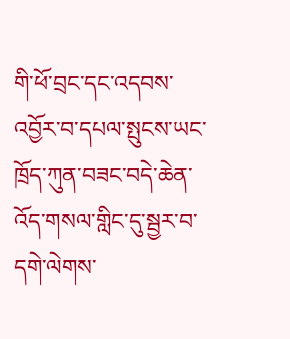གི་ཕོ་བྲང་དང་འདབས་འབྱོར་བ་དཔལ་སྤུངས་ཡང་ཁྲོད་ཀུན་བཟང་བདེ་ཆེན་འོད་གསལ་གླིང་དུ་སྦྱར་བ་དགེ་ལེགས་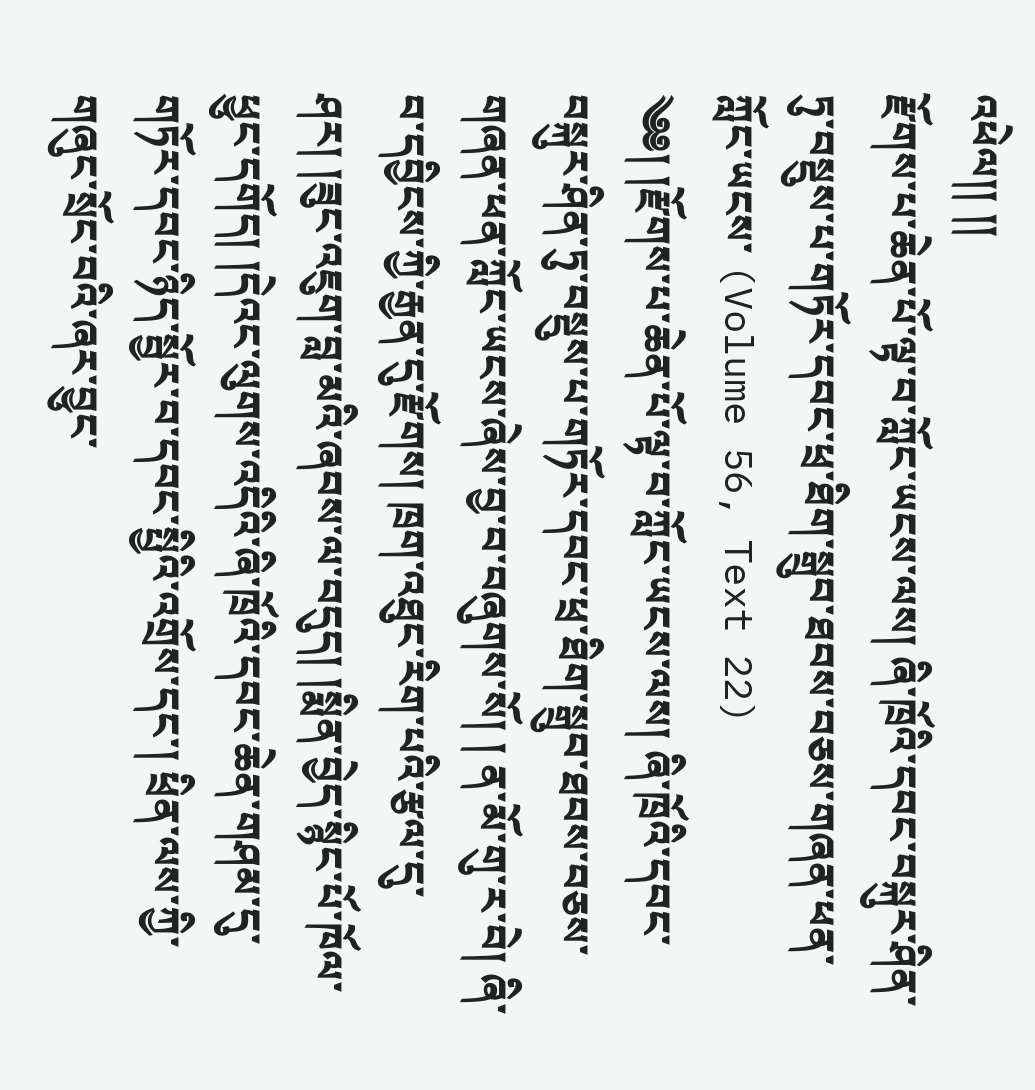འཕེལ།། །།
རྫོགས་པ་ཆེན་པོ་ལྟ་བ་ཀློང་ཡངས་ལས། ཞི་ཁྲོའི་དབང་བསྐུར་ཤིན་ཏུ་བསྡུས་པ་གཏོར་དབང་ཕྲ་ཐིག་སྒྲུབ་ཐབས་བཅས་གཞན་ཕན་ཀློང་ཡངས་ (Volume 56, Text 22)
༄༅། །རྫོགས་པ་ཆེན་པོ་ལྟ་བ་ཀློང་ཡངས་ལས། ཞི་ཁྲོའི་དབང་བསྐུར་ཤིན་ཏུ་བསྡུས་པ་གཏོར་དབང་ཕྲ་ཐིག་སྒྲུབ་ཐབས་བཅས་གཞན་ཕན་ཀློང་ཡངས་ཞེས་བྱ་བ་བཞུགས་སོ། ། ན་མོ་གུ་ར་བེ། ཞི་བ་དབྱིངས་ཀྱི་རྒྱན་དུ་རྫོགས། ཁྲག་འཐུང་རིག་པའི་རྩལ་དུ་ཤར། །ཟུང་འཇུག་བླ་མའི་ཞབས་ལ་བདུད། །སྨིན་བྱེད་སྙིང་པོ་ཁོལ་ཕྱུང་དགོད། །དེའང་ལུགས་འདིའི་ཞི་ཁྲོའི་དབང་ཆེན་གཤམ་དུ་གཏོར་དབང་ཉིད་སྦྱོར་བ་དབང་སྤྱིའི་འགྲོས་དང་། ཕྲིན་ལས་ཀྱི་གཞུང་སྲོང་བའི་ཞར་བྱུང་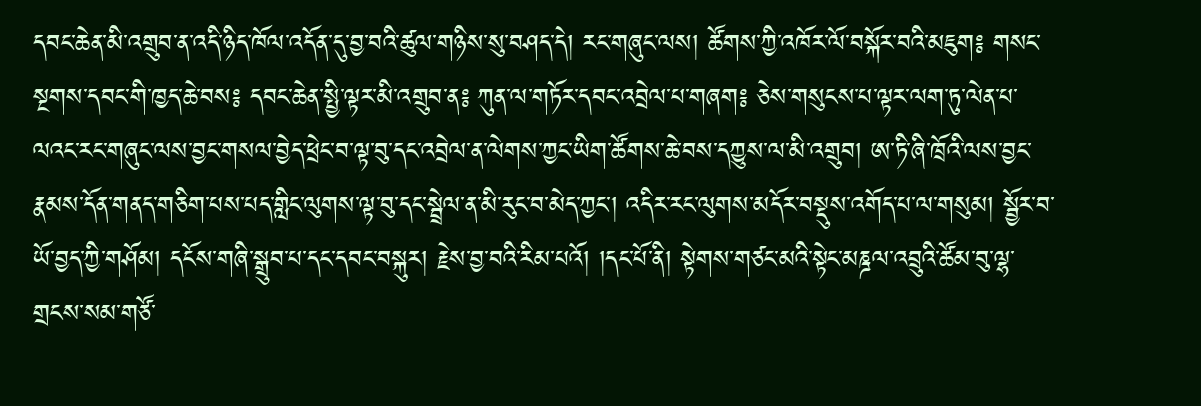དབང་ཆེན་མི་འགྲུབ་ན་འདི་ཉིད་ཁོལ་འདོན་དུ་བྱ་བའི་ཚུལ་གཉིས་སུ་བཤད་དེ། རང་གཞུང་ལས། ཚོགས་ཀྱི་འཁོར་ལོ་བསྐོར་བའི་མཇུག༔ གསང་སྔགས་དབང་གི་ཁྱད་ཆེ་བས༔ དབང་ཆེན་སྤྱི་ལྟར་མི་འགྲུབ་ན༔ ཀུན་ལ་གཏོར་དབང་འབྲེལ་པ་གཞག༔ ཅེས་གསུངས་པ་ལྟར་ལག་ཏུ་ལེན་པ་ལའང་རང་གཞུང་ལས་བྱང་གསལ་བྱེད་ཕྲེང་བ་ལྟ་བུ་དང་འབྲེལ་ན་ལེགས་ཀྱང་ཡིག་ཚོགས་ཆེ་བས་དཀྱུས་ལ་མི་འགྲུབ། ཨ་ཏི་ཞི་ཁྲོའི་ལས་བྱང་རྣམས་དོན་གནད་གཅིག་པས་པད་གླིང་ལུགས་ལྟ་བུ་དང་སྦྲེལ་ན་མི་རུང་བ་མེད་ཀྱང་། འདིར་རང་ལུགས་མདོར་བསྡུས་འགོད་པ་ལ་གསུམ། སྦྱོར་བ་ཡོ་བྱད་ཀྱི་གཤོམ། དངོས་གཞི་སྒྲུབ་པ་དང་དབང་བསྐུར། རྗེས་བྱ་བའི་རིམ་པའོ། །དང་པོ་ནི། སྟེགས་གཙང་མའི་སྟེང་མཎྜལ་འབྲུའི་ཚོམ་བུ་ལྷ་གྲངས་སམ་གཙོ་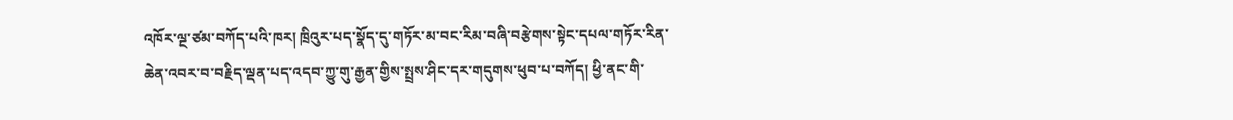འཁོར་ལྔ་ཙམ་བཀོད་པའི་ཁར། ཁྲིའུར་པད་སྣོད་དུ་གཏོར་མ་བང་རིམ་བཞི་བརྩེགས་སྟེང་དཔལ་གཏོར་རིན་ཆེན་འབར་བ་བརྗིད་ལྡན་པད་འདབ་ཀྱུ་གུ་རྒྱན་གྱིས་སྤྲས་ཤིང་དར་གདུགས་ཕུབ་པ་བཀོད། ཕྱི་ནང་གི་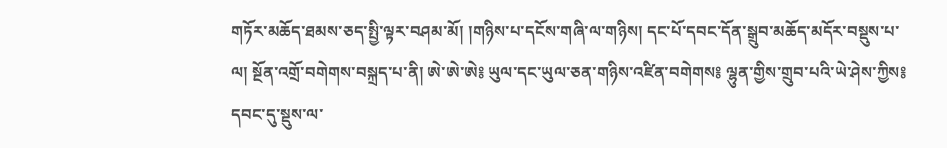གཏོར་མཆོད་ཐམས་ཅད་སྤྱི་ལྟར་བཤམ་མོ། །གཉིས་པ་དངོས་གཞི་ལ་གཉིས། དང་པོ་དབང་དོན་སྒྲུབ་མཆོད་མདོར་བསྡུས་པ་ལ། སྔོན་འགྲོ་བགེགས་བསྐྲད་པ་ནི། ཨེ་ཨེ་ཨེ༔ ཡུལ་དང་ཡུལ་ཅན་གཉིས་འཛིན་བགེགས༔ ལྷུན་གྱིས་གྲུབ་པའི་ཡེ་ཤེས་ཀྱིས༔ དབང་དུ་སྡུས་ལ་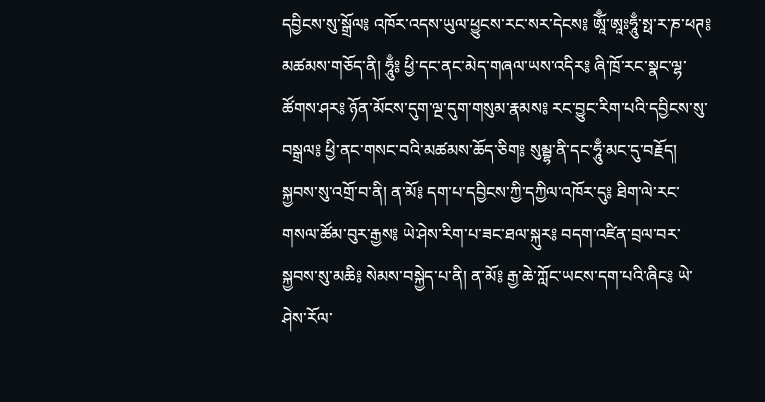དབྱིངས་སུ་སྒྲོལ༔ འཁོར་འདས་ཡུལ་ཕྱུངས་རང་སར་དེངས༔ ཨཱོྃ་ཨཱཿཧཱུྃ་སྥ་ར་ཎ་ཕཊ༔ མཚམས་གཅོད་ནི། ཧཱུྃ༔ ཕྱི་དང་ནང་མེད་གཞལ་ཡས་འདིར༔ ཞི་ཁྲོ་རང་སྣང་ལྷ་ཚོགས་ཤར༔ ཉོན་མོངས་དུག་ལྔ་དུག་གསུམ་རྣམས༔ རང་བྱུང་རིག་པའི་དབྱིངས་སུ་བསྒྲལ༔ ཕྱི་ནང་གསང་བའི་མཚམས་ཆོད་ཅིག༔ སུམྦྷ་ནི་དང་ཧཱུྃ་མང་དུ་བརྗོད། སྐྱབས་སུ་འགྲོ་བ་ནི། ན་མོ༔ དག་པ་དབྱིངས་ཀྱི་དཀྱིལ་འཁོར་དུ༔ ཐིག་ལེ་རང་གསལ་ཚོམ་བུར་རྒྱས༔ ཡེ་ཤེས་རིག་པ་ཟང་ཐལ་སྐུར༔ བདག་འཛིན་བྲལ་བར་སྐྱབས་སུ་མཆི༔ སེམས་བསྐྱེད་པ་ནི། ན་མོ༔ རྒྱ་ཆེ་ཀློང་ཡངས་དག་པའི་ཞིང༔ ཡེ་ཤེས་རོལ་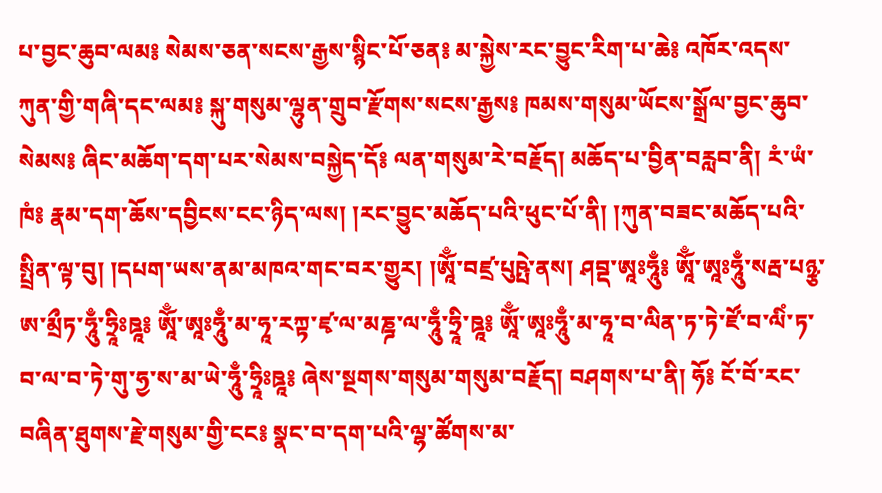པ་བྱང་ཆུབ་ལམ༔ སེམས་ཅན་སངས་རྒྱས་སྙིང་པོ་ཅན༔ མ་སྐྱེས་རང་བྱུང་རིག་པ་ཆེ༔ འཁོར་འདས་ཀུན་གྱི་གཞི་དང་ལམ༔ སྐུ་གསུམ་ལྷུན་གྲུབ་རྫོགས་སངས་རྒྱས༔ ཁམས་གསུམ་ཡོངས་སྒྲོལ་བྱང་ཆུབ་སེམས༔ ཞིང་མཆོག་དག་པར་སེམས་བསྐྱེད་དོ༔ ལན་གསུམ་རེ་བརྗོད། མཆོད་པ་བྱིན་བརླབ་ནི། རཾ་ཡཾ་ཁཾ༔ རྣམ་དག་ཆོས་དབྱིངས་ངང་ཉིད་ལས། །རང་བྱུང་མཆོད་པའི་ཕུང་པོ་ནི། །ཀུན་བཟང་མཆོད་པའི་སྤྲིན་ལྟ་བུ། །དཔག་ཡས་ནམ་མཁའ་གང་བར་གྱུར། །ཨཱོྃ་བཛྲ་པུཥྤེ་ནས། ཤབྡ་ཨཱཿཧཱུྃ༔ ཨཱོྃ་ཨཱཿཧཱུྃ་སརྦ་པཉྩ་ཨ་མྲྀཏ་ཧཱུྃ་ཧྲཱིཿཋཱ༔ ཨཱོྃ་ཨཱཿཧཱུྃ་མ་ཧཱ་རཀྟ་ཛྭ་ལ་མཎྜ་ལ་ཧཱུྃ་ཧྲཱི་ཋཱ༔ ཨཱོྃ་ཨཱཿཧཱུྃ་མ་ཧཱ་བ་ལིན་ཏ་ཏེ་ཛོ་བ་ལིཾ་ཏ་བ་ལ་བ་ཏེ་གུ་ཧྱ་ས་མ་ཡེ་ཧཱུྃ་ཧྲཱིཿཋཱ༔ ཞེས་སྔགས་གསུམ་གསུམ་བརྗོད། བཤགས་པ་ནི། ཧོ༔ ངོ་བོ་རང་བཞིན་ཐུགས་རྗེ་གསུམ་གྱི་ངང༔ སྣང་བ་དག་པའི་ལྷ་ཚོགས་མ་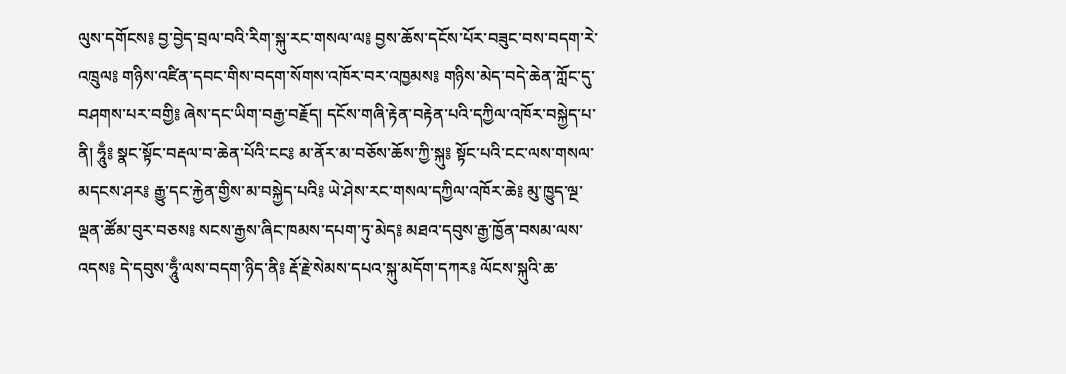ལུས་དགོངས༔ བྱ་བྱེད་བྲལ་བའི་རིག་སྐུ་རང་གསལ་ལ༔ བྱས་ཆོས་དངོས་པོར་བཟུང་བས་བདག་རེ་འཁྲུལ༔ གཉིས་འཛིན་དབང་གིས་བདག་སོགས་འཁོར་བར་འཁྱམས༔ གཉིས་མེད་བདེ་ཆེན་ཀློང་དུ་བཤགས་པར་བགྱི༔ ཞེས་དང་ཡིག་བརྒྱ་བརྗོད། དངོས་གཞི་རྟེན་བརྟེན་པའི་དཀྱིལ་འཁོར་བསྐྱེད་པ་ནི། ཧཱུྃ༔ སྣང་སྟོང་བརྡལ་བ་ཆེན་པོའི་ངང༔ མ་ནོར་མ་བཅོས་ཆོས་ཀྱི་སྐུ༔ སྟོང་པའི་ངང་ལས་གསལ་མདངས་ཤར༔ རྒྱུ་དང་རྐྱེན་གྱིས་མ་བསྐྱེད་པའི༔ ཡེ་ཤེས་རང་གསལ་དཀྱིལ་འཁོར་ཆེ༔ མུ་ཁྱུད་ལྔ་ལྡན་ཚོམ་བུར་བཅས༔ སངས་རྒྱས་ཞིང་ཁམས་དཔག་ཏུ་མེད༔ མཐའ་དབུས་རྒྱ་ཁྱོན་བསམ་ལས་འདས༔ དེ་དབུས་ཧཱུྃ་ལས་བདག་ཉིད་ནི༔ རྡོ་རྗེ་སེམས་དཔའ་སྐུ་མདོག་དཀར༔ ལོངས་སྐུའི་ཆ་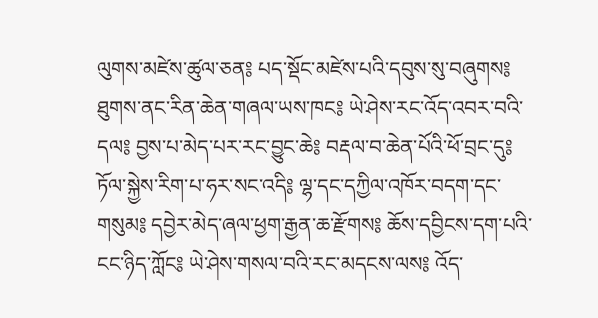ལུགས་མཛེས་ཚུལ་ཅན༔ པད་སྡོང་མཛེས་པའི་དབུས་སུ་བཞུགས༔ ཐུགས་ནང་རིན་ཆེན་གཞལ་ཡས་ཁང༔ ཡེ་ཤེས་རང་འོད་འབར་བའི་དལ༔ བྱས་པ་མེད་པར་རང་བྱུང་ཆེ༔ བརྡལ་བ་ཆེན་པོའི་ཕོ་བྲང་དུ༔ ཏོལ་སྐྱེས་རིག་པ་ཧར་སང་འདི༔ ལྷ་དང་དཀྱིལ་འཁོར་བདག་དང་གསུམ༔ དབྱེར་མེད་ཞལ་ཕྱག་རྒྱན་ཆ་རྫོགས༔ ཆོས་དབྱིངས་དག་པའི་ངང་ཉིད་ཀློང༔ ཡེ་ཤེས་གསལ་བའི་རང་མདངས་ལས༔ འོད་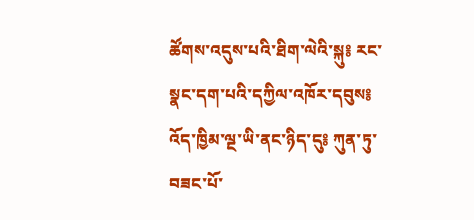ཚོགས་འདུས་པའི་ཐིག་ལེའི་སྐུ༔ རང་སྣང་དག་པའི་དཀྱིལ་འཁོར་དབུས༔ འོད་ཁྱིམ་ལྔ་ཡི་ནང་ཉིད་དུ༔ ཀུན་ཏུ་བཟང་པོ་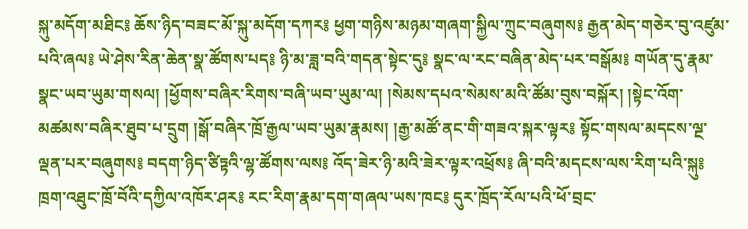སྐུ་མདོག་མཐིང༔ ཆོས་ཉིད་བཟང་མོ་སྐུ་མདོག་དཀར༔ ཕྱག་གཉིས་མཉམ་གཞག་སྐྱིལ་ཀྲུང་བཞུགས༔ རྒྱན་མེད་གཅེར་བུ་འཛུམ་པའི་ཞལ༔ ཡེ་ཤེས་རིན་ཆེན་སྣ་ཚོགས་པད༔ ཉི་མ་ཟླ་བའི་གདན་སྟེང་དུ༔ སྣང་ལ་རང་བཞིན་མེད་པར་བསྒོམ༔ གཡོན་དུ་རྣམ་སྣང་ཡབ་ཡུམ་གསལ། །ཕྱོགས་བཞིར་རིགས་བཞི་ཡབ་ཡུམ་ལ། །སེམས་དཔའ་སེམས་མའི་ཚོམ་བུས་བསྐོར། །སྟེང་འོག་མཚམས་བཞིར་ཐུབ་པ་དྲུག །སྒོ་བཞིར་ཁྲོ་རྒྱལ་ཡབ་ཡུམ་རྣམས། །རྒྱ་མཚོ་ནང་གི་གཟའ་སྐར་ལྟར༔ སྟོང་གསལ་མདངས་ལྔ་ལྡན་པར་བཞུགས༔ བདག་ཉིད་ཙིཏྟའི་ལྷ་ཚོགས་ལས༔ འོད་ཟེར་ཉི་མའི་ཟེར་ལྟར་འཕྲོས༔ ཞི་བའི་མདངས་ལས་རིག་པའི་སྐུ༔ ཁྲག་འཐུང་ཁྲོ་བོའི་དཀྱིལ་འཁོར་ཤར༔ རང་རིག་རྣམ་དག་གཞལ་ཡས་ཁང༔ དུར་ཁྲོད་རོལ་པའི་ཕོ་བྲང་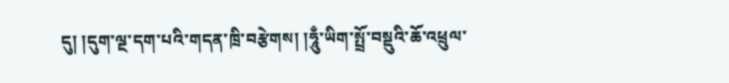དུ། །དུག་ལྔ་དག་པའི་གདན་ཁྲི་བརྩེགས། །ཧཱུྃ་ཡིག་སྤྲོ་བསྡུའི་ཆོ་འཕྲུལ་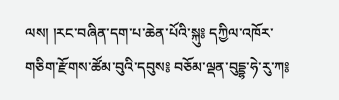ལས། །རང་བཞིན་དག་པ་ཆེན་པོའི་སྐུ༔ དཀྱིལ་འཁོར་གཅིག་རྫོགས་ཚོམ་བུའི་དབུས༔ བཅོམ་ལྡན་བུདྡྷ་ཧེ་རུ་ཀ༔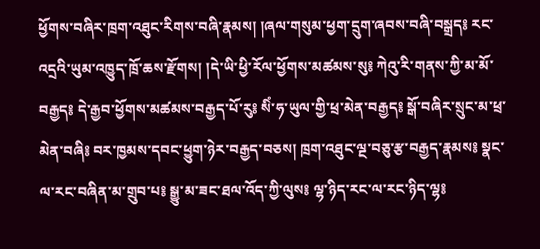ཕྱོགས་བཞིར་ཁྲག་འཐུང་རིགས་བཞི་རྣམས། །ཞལ་གསུམ་ཕྱག་དྲུག་ཞབས་བཞི་བསྒྲད༔ རང་འདྲའི་ཡུམ་འཁྱུད་ཁྲོ་ཆས་རྫོགས། །དེ་ཡི་ཕྱི་རོལ་ཕྱོགས་མཚམས་སུ༔ ཀེའུ་རི་གནས་ཀྱི་མ་མོ་བརྒྱད༔ དེ་རྒྱབ་ཕྱོགས་མཚམས་བརྒྱད་པོ་རུ༔ སིཾ་ཧ་ཡུལ་གྱི་ཕྲ་མེན་བརྒྱད༔ སྒོ་བཞིར་སྲུང་མ་ཕྲ་མེན་བཞི༔ བར་ཁྱམས་དབང་ཕྱུག་ཉེར་བརྒྱད་བཅས། ཁྲག་འཐུང་ལྔ་བཅུ་རྩ་བརྒྱད་རྣམས༔ སྣང་ལ་རང་བཞིན་མ་གྲུབ་པ༔ སྒྱུ་མ་ཟང་ཐལ་འོད་ཀྱི་ལུས༔ ལྷ་ཉིད་རང་ལ་རང་ཉིད་ལྷ༔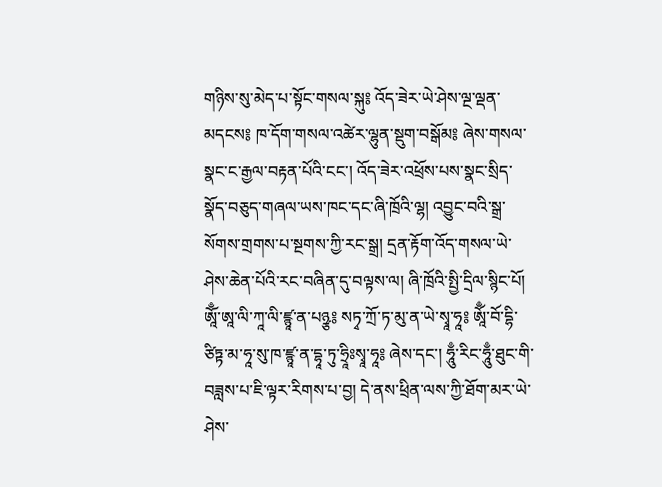གཉིས་སུ་མེད་པ་སྟོང་གསལ་སྐུ༔ འོད་ཟེར་ཡེ་ཤེས་ལྔ་ལྡན་མདངས༔ ཁ་དོག་གསལ་འཚེར་ལྷུན་སྡུག་བསྒོམ༔ ཞེས་གསལ་སྣང་ང་རྒྱལ་བརྟན་པོའི་ངང་། འོད་ཟེར་འཕྲོས་པས་སྣང་སྲིད་སྣོད་བཅུད་གཞལ་ཡས་ཁང་དང་ཞི་ཁྲོའི་ལྷ། འབྱུང་བའི་སྒྲ་སོགས་གྲགས་པ་སྔགས་ཀྱི་རང་སྒྲ། དྲན་རྟོག་འོད་གསལ་ཡེ་ཤེས་ཆེན་པོའི་རང་བཞིན་དུ་བལྟས་ལ། ཞི་ཁྲོའི་སྤྱི་དྲིལ་སྙིང་པོ། ཨཱོྃ་ཨཱ་ལི་ཀཱ་ལི་ཛྙཱ་ན་པཉྩ༔ སཏྭ་ཀྲོ་ཏ་མུ་ན་ཡེ་སྭཱ་ཧཱ༔ ཨཱོྃ་བོ་དྷི་ཙིཏྟ་མ་ཧཱ་སུ་ཁ་ཛྙཱ་ན་དྷཱ་ཏུ་ཧྲཱིཿསྭཱ་ཧཱ༔ ཞེས་དང་། ཧཱུྃ་རིང་ཧཱུྃ་ཐུང་གི་བཟླས་པ་ཇི་ལྟར་རིགས་པ་བྱ། དེ་ནས་ཕྲིན་ལས་ཀྱི་ཐོག་མར་ཡེ་ཤེས་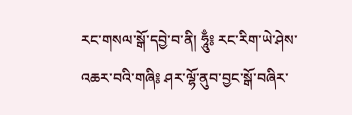རང་གསལ་སྒོ་དབྱེ་བ་ནི། ཧཱུྃ༔ རང་རིག་ཡེ་ཤེས་འཆར་བའི་གཞི༔ ཤར་ལྷོ་ནུབ་བྱང་སྒོ་བཞིར་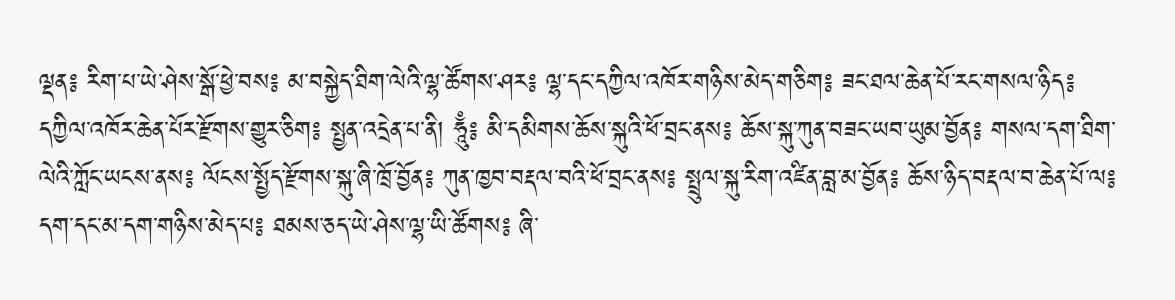ལྡན༔ རིག་པ་ཡེ་ཤེས་སྒོ་ཕྱེ་བས༔ མ་བསྐྱེད་ཐིག་ལེའི་ལྷ་ཚོགས་ཤར༔ ལྷ་དང་དཀྱིལ་འཁོར་གཉིས་མེད་གཅིག༔ ཟང་ཐལ་ཆེན་པོ་རང་གསལ་ཉིད༔ དཀྱིལ་འཁོར་ཆེན་པོར་རྫོགས་གྱུར་ཅིག༔ སྤྱན་འདྲེན་པ་ནི། ཧཱུྃ༔ མི་དམིགས་ཆོས་སྐུའི་ཕོ་བྲང་ནས༔ ཆོས་སྐུ་ཀུན་བཟང་ཡབ་ཡུམ་བྱོན༔ གསལ་དག་ཐིག་ལེའི་ཀློང་ཡངས་ནས༔ ལོངས་སྤྱོད་རྫོགས་སྐུ་ཞི་ཁྲོ་བྱོན༔ ཀུན་ཁྱབ་བརྡལ་བའི་ཕོ་བྲང་ནས༔ སྤྲུལ་སྐུ་རིག་འཛིན་བླ་མ་བྱོན༔ ཆོས་ཉིད་བརྡལ་བ་ཆེན་པོ་ལ༔ དག་དང་མ་དག་གཉིས་མེད་པ༔ ཐམས་ཅད་ཡེ་ཤེས་ལྷ་ཡི་ཚོགས༔ ཞི་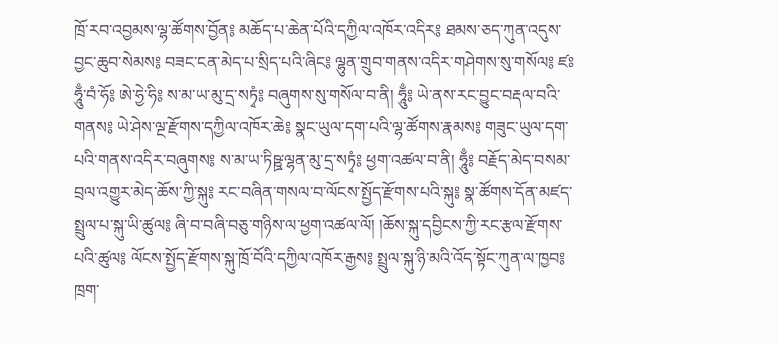ཁྲོ་རབ་འབྱམས་ལྷ་ཚོགས་བྱོན༔ མཆོད་པ་ཆེན་པོའི་དཀྱིལ་འཁོར་འདིར༔ ཐམས་ཅད་ཀུན་འདུས་བྱང་ཆུབ་སེམས༔ བཟང་ངན་མེད་པ་སྲིད་པའི་ཞིང༔ ལྷུན་གྲུབ་གནས་འདིར་གཤེགས་སུ་གསོལ༔ ཛཿཧཱུྃ་བཾ་ཧོ༔ ཨེ་ཧྱེ་ཧི༔ ས་མ་ཡ་མུ་དྲ་སཏྭཾ༔ བཞུགས་སུ་གསོལ་བ་ནི། ཧཱུྃ༔ ཡེ་ནས་རང་བྱུང་བརྡལ་བའི་གནས༔ ཡེ་ཤེས་ལྔ་རྫོགས་དཀྱིལ་འཁོར་ཆེ༔ སྣང་ཡུལ་དག་པའི་ལྷ་ཚོགས་རྣམས༔ གཟུང་ཡུལ་དག་པའི་གནས་འདིར་བཞུགས༔ ས་མ་ཡ་ཏིཥྛ་ལྷན་མུ་དྲ་སཏྭཾ༔ ཕྱག་འཚལ་བ་ནི། ཧཱུྃ༔ བརྗོད་མེད་བསམ་བྲལ་འགྱུར་མེད་ཆོས་ཀྱི་སྐུ༔ རང་བཞིན་གསལ་བ་ལོངས་སྤྱོད་རྫོགས་པའི་སྐུ༔ སྣ་ཚོགས་དོན་མཛད་སྤྲུལ་པ་སྐུ་ཡི་ཚུལ༔ ཞི་བ་བཞི་བཅུ་གཉིས་ལ་ཕྱག་འཚལ་ལོ། །ཆོས་སྐུ་དབྱིངས་ཀྱི་རང་རྩལ་རྫོགས་པའི་ཚུལ༔ ལོངས་སྤྱོད་རྫོགས་སྐུ་ཁྲོ་བོའི་དཀྱིལ་འཁོར་རྒྱས༔ སྤྲུལ་སྐུ་ཉི་མའི་འོད་སྟོང་ཀུན་ལ་ཁྱབ༔ ཁྲག་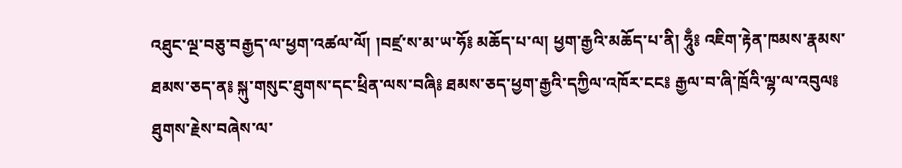འཐུང་ལྔ་བཅུ་བརྒྱད་ལ་ཕྱག་འཚལ་ལོ། །བཛྲ་ས་མ་ཡ་ཧོ༔ མཆོད་པ་ལ། ཕྱག་རྒྱའི་མཆོད་པ་ནི། ཧཱུྃ༔ འཇིག་རྟེན་ཁམས་རྣམས་ཐམས་ཅད་ན༔ སྐུ་གསུང་ཐུགས་དང་ཕྲིན་ལས་བཞི༔ ཐམས་ཅད་ཕྱག་རྒྱའི་དཀྱིལ་འཁོར་ངང༔ རྒྱལ་བ་ཞི་ཁྲོའི་ལྷ་ལ་འབུལ༔ ཐུགས་རྗེས་བཞེས་ལ་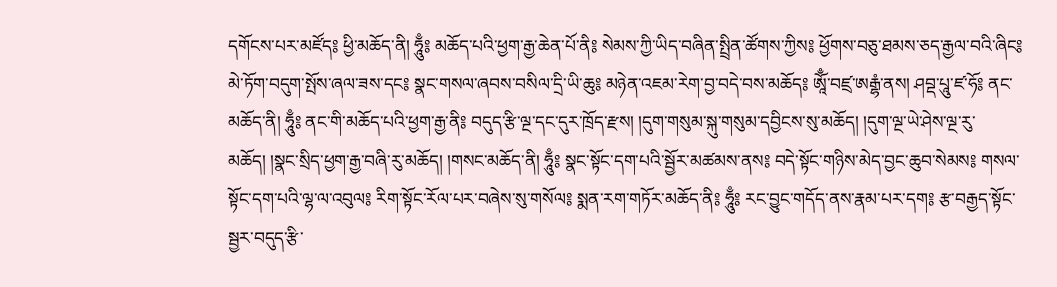དགོངས་པར་མཛོད༔ ཕྱི་མཆོད་ནི། ཧཱུྃ༔ མཆོད་པའི་ཕྱག་རྒྱ་ཆེན་པོ་ནི༔ སེམས་ཀྱི་ཡིད་བཞིན་སྤྲིན་ཚོགས་ཀྱིས༔ ཕྱོགས་བཅུ་ཐམས་ཅད་རྒྱལ་བའི་ཞིང༔ མེ་ཏོག་བདུག་སྤོས་ཞལ་ཟས་དང༔ སྣང་གསལ་ཞབས་བསིལ་དྲི་ཡི་ཆུ༔ མཉེན་འཇམ་རེག་བྱ་བདེ་བས་མཆོད༔ ཨཱོྃ་བཛྲ་ཨརྒྷཾ་ནས། ཤབྡ་པཱུ་ཛ་ཧོ༔ ནང་མཆོད་ནི། ཧཱུྃ༔ ནང་གི་མཆོད་པའི་ཕྱག་རྒྱ་ནི༔ བདུད་རྩི་ལྔ་དང་དུར་ཁྲོད་རྫས། །དུག་གསུམ་སྐུ་གསུམ་དབྱིངས་སུ་མཆོད། །དུག་ལྔ་ཡེ་ཤེས་ལྔ་རུ་མཆོད། །སྣང་སྲིད་ཕྱག་རྒྱ་བཞི་རུ་མཆོད། །གསང་མཆོད་ནི། ཧཱུྃ༔ སྣང་སྟོང་དག་པའི་སྦྱོར་མཚམས་ནས༔ བདེ་སྟོང་གཉིས་མེད་བྱང་ཆུབ་སེམས༔ གསལ་སྟོང་དག་པའི་ལྷ་ལ་འབུལ༔ རིག་སྟོང་རོལ་པར་བཞེས་སུ་གསོལ༔ སྨན་རག་གཏོར་མཆོད་ནི༔ ཧཱུྃ༔ རང་བྱུང་གདོད་ནས་རྣམ་པར་དག༔ རྩ་བརྒྱད་སྟོང་སྦྱར་བདུད་རྩི་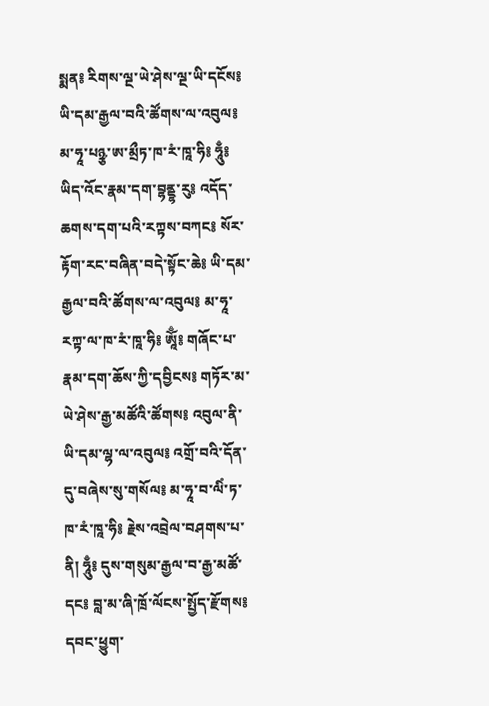སྨན༔ རིགས་ལྔ་ཡེ་ཤེས་ལྔ་ཡི་དངོས༔ ཡི་དམ་རྒྱལ་བའི་ཚོགས་ལ་འབུལ༔ མ་ཧཱ་པཉྩ་ཨ་མྲྀཏ་ཁ་རཾ་ཁཱ་ཧི༔ ཧཱུྃ༔ ཡིད་འོང་རྣམ་དག་བྷནྡྷ་རུ༔ འདོད་ཆགས་དག་པའི་རཀྟས་བཀང༔ སོར་རྟོག་རང་བཞིན་བདེ་སྟོང་ཆེ༔ ཡི་དམ་རྒྱལ་བའི་ཚོགས་ལ་འབུལ༔ མ་ཧཱ་རཀྟ་ལ་ཁ་རཾ་ཁཱ་ཧི༔ ཨཱོྃ༔ གཞོང་པ་རྣམ་དག་ཆོས་ཀྱི་དབྱིངས༔ གཏོར་མ་ཡེ་ཤེས་རྒྱ་མཚོའི་ཚོགས༔ འབུལ་ནི་ཡི་དམ་ལྷ་ལ་འབུལ༔ འགྲོ་བའི་དོན་དུ་བཞེས་སུ་གསོལ༔ མ་ཧཱ་བ་ལིཾ་ཏ་ཁ་རཾ་ཁཱ་ཧི༔ རྗེས་འབྲེལ་བཤགས་པ་ནི། ཧཱུྃ༔ དུས་གསུམ་རྒྱལ་བ་རྒྱ་མཚོ་དང༔ བླ་མ་ཞི་ཁྲོ་ལོངས་སྤྱོད་རྫོགས༔ དབང་ཕྱུག་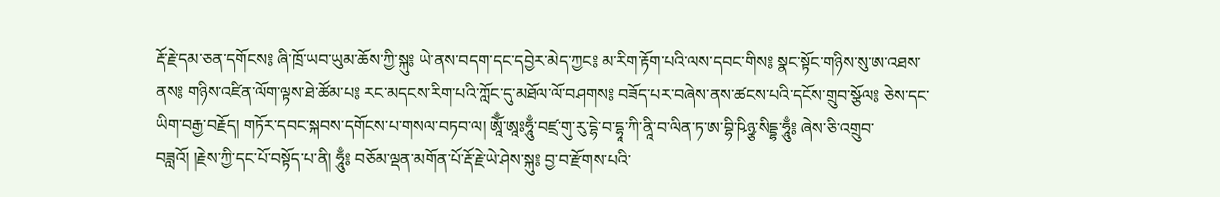རྡོ་རྗེ་དམ་ཅན་དགོངས༔ ཞི་ཁྲོ་ཡབ་ཡུམ་ཆོས་ཀྱི་སྐུ༔ ཡེ་ནས་བདག་དང་དབྱེར་མེད་ཀྱང༔ མ་རིག་རྟོག་པའི་ལས་དབང་གིས༔ སྣང་སྟོང་གཉིས་སུ་ཨ་འཐས་ནས༔ གཉིས་འཛིན་ལོག་ལྟས་ཐེ་ཚོམ་པ༔ རང་མདངས་རིག་པའི་ཀློང་དུ་མཐོལ་ལོ་བཤགས༔ བཟོད་པར་བཞེས་ནས་ཚངས་པའི་དངོས་གྲུབ་སྩོལ༔ ཅེས་དང་ཡིག་བརྒྱ་བརྗོད། གཏོར་དབང་སྐབས་དགོངས་པ་གསལ་བཏབ་ལ། ཨཱོྃ་ཨཱཿཧཱུྃ་བཛྲ་གུ་རུ་དྷེ་བ་དྷཱ་ཀི་ནཱི་བ་ལིན་ཏ་ཨ་བྷི་ཥིཉྩ་སིདྡྷ་ཧཱུྃ༔ ཞེས་ཅི་འགྲུབ་བཟླའོ། །རྗེས་ཀྱི་དང་པོ་བསྟོད་པ་ནི། ཧཱུྃ༔ བཅོམ་ལྡན་མགོན་པོ་རྡོ་རྗེ་ཡེ་ཤེས་སྐུ༔ བྱ་བ་རྫོགས་པའི་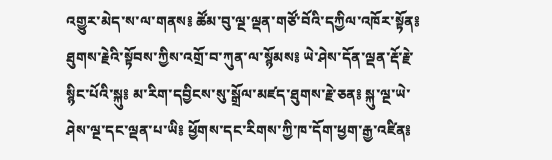འགྱུར་མེད་ས་ལ་གནས༔ ཚོམ་བུ་ལྔ་ལྡན་གཙོ་བོའི་དཀྱིལ་འཁོར་སྟོན༔ ཐུགས་རྗེའི་སྟོབས་ཀྱིས་འགྲོ་བ་ཀུན་ལ་སྙོམས༔ ཡེ་ཤེས་དོན་ལྡན་རྡོ་རྗེ་སྙིང་པོའི་སྐུ༔ མ་རིག་དབྱིངས་སུ་སྒྲོལ་མཛད་ཐུགས་རྗེ་ཅན༔ སྐུ་ལྔ་ཡེ་ཤེས་ལྔ་དང་ལྡན་པ་ཡི༔ ཕྱོགས་དང་རིགས་ཀྱི་ཁ་དོག་ཕྱག་རྒྱ་འཛིན༔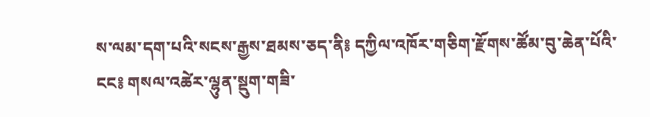ས་ལམ་དག་པའི་སངས་རྒྱས་ཐམས་ཅད་ནི༔ དཀྱིལ་འཁོར་གཅིག་རྫོགས་ཚོམ་བུ་ཆེན་པོའི་ངང༔ གསལ་འཚེར་ལྷུན་སྡུག་གཟི་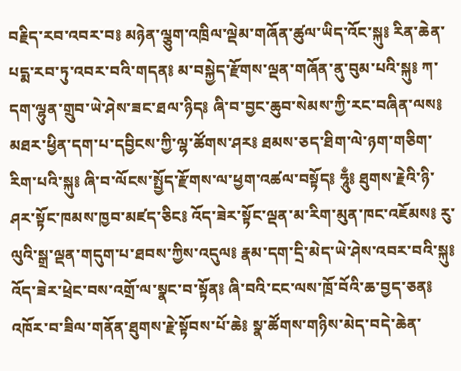བརྗིད་རབ་འབར་བ༔ མཉེན་ལྕུག་འཁྲིལ་ལྡེམ་གཞོན་ཚུལ་ཡིད་འོང་སྐུ༔ རིན་ཆེན་པདྨ་རབ་ཏུ་འབར་བའི་གདན༔ མ་བསྐྱེད་རྫོགས་ལྡན་གཞོན་ནུ་བུམ་པའི་སྐུ༔ ཀ་དག་ལྷུན་གྲུབ་ཡེ་ཤེས་ཟང་ཐལ་ཉིད༔ ཞི་བ་བྱང་ཆུབ་སེམས་ཀྱི་རང་བཞིན་ལས༔ མཐར་ཕྱིན་དག་པ་དབྱིངས་ཀྱི་ལྷ་ཚོགས་ཤར༔ ཐམས་ཅད་ཐིག་ལེ་ཉག་གཅིག་རིག་པའི་སྐུ༔ ཞི་བ་ལོངས་སྤྱོད་རྫོགས་ལ་ཕྱག་འཚལ་བསྟོད༔ ཧཱུྃ༔ ཐུགས་རྗེའི་ཉི་ཤར་སྟོང་ཁམས་ཁྱབ་མཛད་ཅིང༔ འོད་ཟེར་སྟོང་ལྡན་མ་རིག་མུན་ཁང་འཇོམས༔ རུ་ལུའི་སྒྲ་ལྡན་གདུག་པ་ཐབས་ཀྱིས་འདུལ༔ རྣམ་དག་དྲི་མེད་ཡེ་ཤེས་འབར་བའི་སྐུ༔ འོད་ཟེར་ཕྲེང་བས་འགྲོ་ལ་སྣང་བ་སྟོན༔ ཞི་བའི་ངང་ལས་ཁྲོ་བོའི་ཆ་བྱད་ཅན༔ འཁོར་བ་ཟིལ་གནོན་ཐུགས་རྗེ་སྟོབས་པོ་ཆེ༔ སྣ་ཚོགས་གཉིས་མེད་བདེ་ཆེན་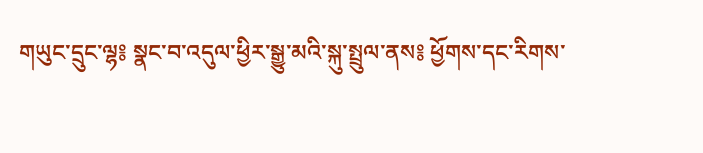གཡུང་དྲུང་ལྷ༔ སྣང་བ་འདུལ་ཕྱིར་སྒྱུ་མའི་སྐུ་སྤྲུལ་ནས༔ ཕྱོགས་དང་རིགས་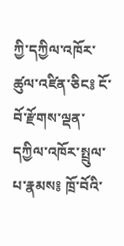ཀྱི་དཀྱིལ་འཁོར་ཚུལ་འཛིན་ཅིང༔ ངོ་བོ་རྫོགས་ལྡན་དཀྱིལ་འཁོར་སྤྲུལ་པ་རྣམས༔ ཁྲོ་བོའི་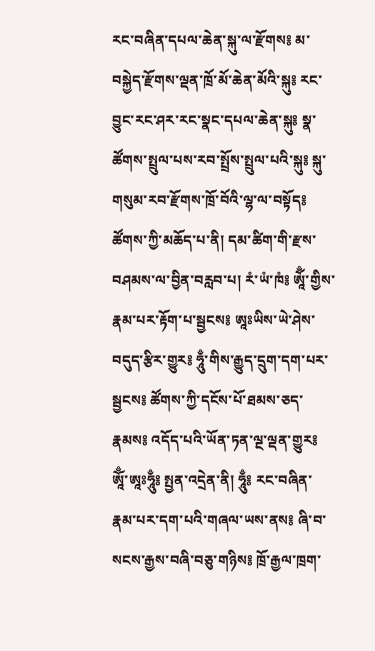རང་བཞིན་དཔལ་ཆེན་སྐུ་ལ་རྫོགས༔ མ་བསྐྱེད་རྫོགས་ལྡན་ཁྲོ་མོ་ཆེན་མོའི་སྐུ༔ རང་བྱུང་རང་ཤར་རང་སྣང་དཔལ་ཆེན་སྐུ༔ སྣ་ཚོགས་སྤྲུལ་པས་རབ་སྤྲོས་སྤྲུལ་པའི་སྐུ༔ སྐུ་གསུམ་རབ་རྫོགས་ཁྲོ་བོའི་ལྷ་ལ་བསྟོད༔ ཚོགས་ཀྱི་མཆོད་པ་ནི། དམ་ཚིག་གི་རྫས་བཤམས་ལ་བྱིན་བརླབ་པ། རཾ་ཡཾ་ཁཾ༔ ཨཱོྃ་གྱིས་རྣམ་པར་རྟོག་པ་སྦྱངས༔ ཨཱཿཡིས་ཡེ་ཤེས་བདུད་རྩིར་གྱུར༔ ཧཱུྃ་གིས་རྒྱུད་དྲུག་དག་པར་སྦྱངས༔ ཚོགས་ཀྱི་དངོས་པོ་ཐམས་ཅད་རྣམས༔ འདོད་པའི་ཡོན་ཏན་ལྔ་ལྡན་གྱུར༔ ཨཱོྃ་ཨཱཿཧཱུྃ༔ སྤྱན་འདྲེན་ནི། ཧཱུྃ༔ རང་བཞིན་རྣམ་པར་དག་པའི་གཞལ་ཡས་ནས༔ ཞི་བ་སངས་རྒྱས་བཞི་བཅུ་གཉིས༔ ཁྲོ་རྒྱལ་ཁྲག་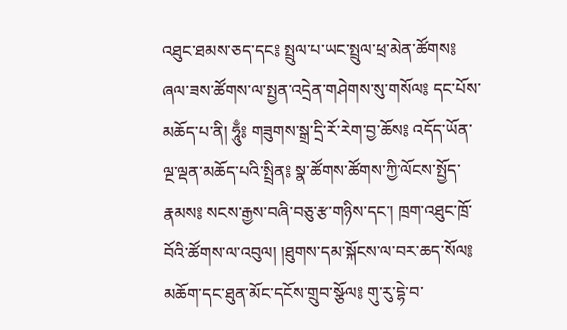འཐུང་ཐམས་ཅད་དང༔ སྤྲུལ་པ་ཡང་སྤྲུལ་ཕྲ་མེན་ཚོགས༔ ཞལ་ཟས་ཚོགས་ལ་སྤྱན་འདྲེན་གཤེགས་སུ་གསོལ༔ དང་པོས་མཆོད་པ་ནི། ཧཱུྃ༔ གཟུགས་སྒྲ་དྲི་རོ་རེག་བྱ་ཆོས༔ འདོད་ཡོན་ལྔ་ལྡན་མཆོད་པའི་སྤྲིན༔ སྣ་ཚོགས་ཚོགས་ཀྱི་ལོངས་སྤྱོད་རྣམས༔ སངས་རྒྱས་བཞི་བཅུ་རྩ་གཉིས་དང་། ཁྲག་འཐུང་ཁྲོ་བོའི་ཚོགས་ལ་འབུལ། །ཐུགས་དམ་སྐོངས་ལ་བར་ཆད་སོལ༔ མཆོག་དང་ཐུན་མོང་དངོས་གྲུབ་སྩོལ༔ གུ་རུ་དྷེ་བ་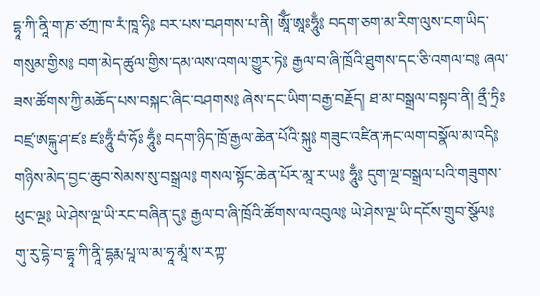དྷཱ་ཀི་ནཱི་ག་ཎ་ཙཀྲ་ཁ་རཾ་ཁཱ་ཧི༔ བར་པས་བཤགས་པ་ནི། ཨཱོྃ་ཨཱཿཧཱུྃ༔ བདག་ཅག་མ་རིག་ལུས་ངག་ཡིད་གསུམ་གྱིས༔ བག་མེད་ཚུལ་གྱིས་དམ་ལས་འགལ་གྱུར་ཏེ༔ རྒྱལ་བ་ཞི་ཁྲོའི་ཐུགས་དང་ཅི་འགལ་བ༔ ཞལ་ཟས་ཚོགས་ཀྱི་མཆོད་པས་བསྐང་ཞིང་བཤགས༔ ཞེས་དང་ཡིག་བརྒྱ་བརྗོད། ཐ་མ་བསྒྲལ་བསྟབ་ནི། ནྲྀ་ཏྲིཿབཛྲ་ཨངྐུ་ཤ་ཛཿ ཛཿཧཱུྃ་བཾ་ཧོཿ ཧཱུྃ༔ བདག་ཉིད་ཁྲོ་རྒྱལ་ཆེན་པོའི་སྐུ༔ གཟུང་འཛིན་རྐང་ལག་བསྣོལ་མ་འདི༔ གཉིས་མེད་བྱང་ཆུབ་སེམས་སུ་བསྒྲལ༔ གསལ་སྟོང་ཆེན་པོར་མཱ་ར་ཡ༔ ཧཱུྃ༔ དུག་ལྔ་བསྒྲལ་པའི་གཟུགས་ཕུང་ལྔ༔ ཡེ་ཤེས་ལྔ་ཡི་རང་བཞིན་དུ༔ རྒྱལ་བ་ཞི་ཁྲོའི་ཚོགས་ལ་འབུལ༔ ཡེ་ཤེས་ལྔ་ཡི་དངོས་གྲུབ་སྩོལ༔ གུ་རུ་དྷེ་བ་དྷཱ་ཀི་ནཱི་དྷརྨ་པཱ་ལ་མ་ཧཱ་མཱཾ་ས་རཀྟ་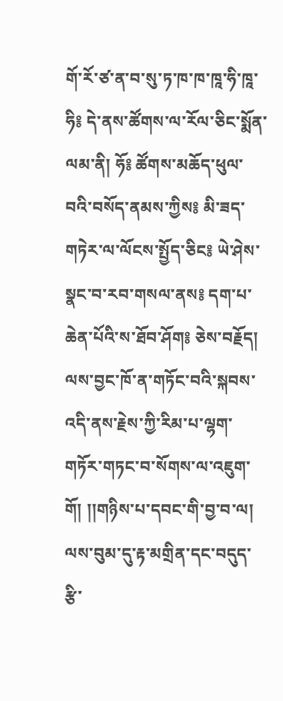གོ་རོ་ཙ་ན་བ་སུ་ཏ་ཁ་ཁ་ཁཱ་ཧི་ཁཱ་ཧི༔ དེ་ནས་ཚོགས་ལ་རོལ་ཅིང་སྨོན་ལམ་ནི། ཧོ༔ ཚོགས་མཆོད་ཕུལ་བའི་བསོད་ནམས་ཀྱིས༔ མི་ཟད་གཏེར་ལ་ལོངས་སྤྱོད་ཅིང༔ ཡེ་ཤེས་སྣང་བ་རབ་གསལ་ནས༔ དག་པ་ཆེན་པོའི་ས་ཐོབ་ཤོག༔ ཅེས་བརྗོད། ལས་བྱང་ཁོ་ན་གཏོང་བའི་སྐབས་འདི་ནས་རྗེས་ཀྱི་རིམ་པ་ལྷག་གཏོར་གཏང་བ་སོགས་ལ་འཇུག་གོ། །།གཉིས་པ་དབང་གི་བྱ་བ་ལ། ལས་བུམ་དུ་རྟ་མགྲིན་དང་བདུད་རྩི་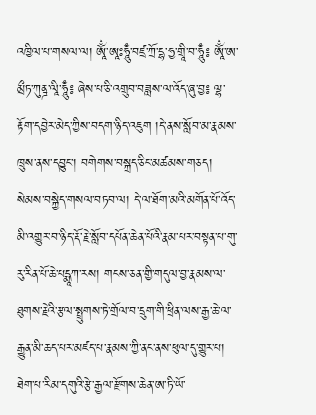འཁྱིལ་པ་གསལ་ལ། ཨཱོྃ་ཨཱཿཧཱུྃ་བཛྲ་ཀྲོ་དྷ་ཧྱ་གྲཱི་བ་ཧཱུྃ༔ ཨཱོྃ་ཨ་མྲྀཏ་ཀུནྜ་ལཱི་ཧཱུྃ༔ ཞེས་པ་ཅི་འགྲུབ་བཟླས་ལ་འོད་ཞུ་བྱ༔ ལྷ་རྟོག་དབྱེར་མེད་ཀྱིས་བདག་ཉིད་འཇུག །དེ་ནས་སློབ་མ་རྣམས་ཁྲུས་ནས་དབྱུང་། བགེགས་བསྐྲད་ཅིང་མཚམས་གཅད། སེམས་བསྐྱེད་གསལ་བཏབ་ལ། དེ་ལ་ཐོག་མའི་མགོན་པོ་འོད་མི་འགྱུར་བ་ཉིད་རྡོ་རྗེ་སློབ་དཔོན་ཆེན་པོའི་རྣམ་པར་བསྟན་པ་གུ་རུ་རིན་པོ་ཆེ་པདྨཱཀ་རས། གངས་ཅན་གྱི་གདུལ་བྱ་རྣམས་ལ་ཐུགས་རྗེའི་རྩལ་སྤྲུགས་ཏེ་གྲོལ་བ་དྲུག་གི་ཕྲིན་ལས་རྒྱ་ཆེ་ལ་རྒྱུན་མི་ཆད་པར་མཛད་པ་རྣམས་ཀྱི་ནང་ནས་ཕུལ་དུ་གྱུར་པ། ཐེག་པ་རིམ་དགུའི་རྩེ་རྒྱལ་རྫོགས་ཆེན་ཨ་ཏི་ཡོ་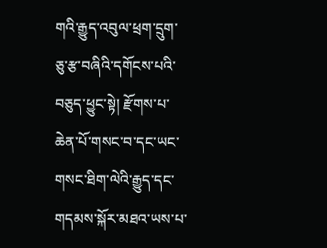གའི་རྒྱུད་འབུལ་ཕྲག་དྲུག་ཅུ་རྩ་བཞིའི་དགོངས་པའི་བཅུད་ཕྱུང་སྟེ། རྫོགས་པ་ཆེན་པོ་གསང་བ་དང་ཡང་གསང་ཐིག་ལེའི་རྒྱུད་དང་གདམས་སྐོར་མཐའ་ཡས་པ་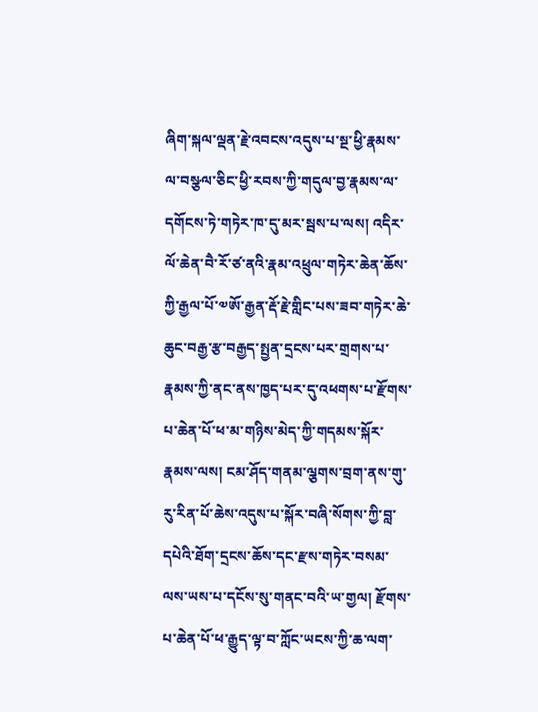ཞིག་སྐལ་ལྡན་རྗེ་འབངས་འདུས་པ་སྔ་ཕྱི་རྣམས་ལ་བསྩལ་ཅིང་ཕྱི་རབས་ཀྱི་གདུལ་བྱ་རྣམས་ལ་དགོངས་ཏེ་གཏེར་ཁ་དུ་མར་སྦས་པ་ལས། འདིར་ལོ་ཆེན་བཻ་རོ་ཙ་ནའི་རྣམ་འཕྲུལ་གཏེར་ཆེན་ཆོས་ཀྱི་རྒྱལ་པོ་༧ཨོ་རྒྱན་རྡོ་རྗེ་གླིང་པས་ཟབ་གཏེར་ཆེ་ཆུང་བརྒྱ་རྩ་བརྒྱད་སྤྱན་དྲངས་པར་གྲགས་པ་རྣམས་ཀྱི་ནང་ནས་ཁྱད་པར་དུ་འཕགས་པ་རྫོགས་པ་ཆེན་པོ་ཕ་མ་གཉིས་མེད་ཀྱི་གདམས་སྐོར་རྣམས་ལས། ངམ་ཤོད་གནམ་ལྕགས་བྲག་ནས་གུ་རུ་རིན་པོ་ཆེས་འདུས་པ་སྐོར་བཞི་སོགས་ཀྱི་བླ་དཔེའི་ཐོག་དྲངས་ཆོས་དང་རྫས་གཏེར་བསམ་ལས་ཡས་པ་དངོས་སུ་གནང་བའི་ཡ་གྱལ། རྫོགས་པ་ཆེན་པོ་ཕ་རྒྱུད་ལྟ་བ་ཀློང་ཡངས་ཀྱི་ཆ་ལག་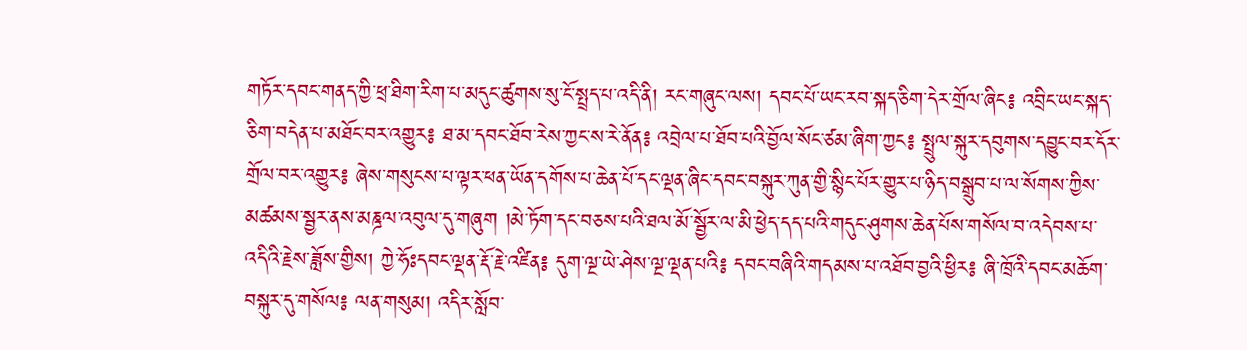གཏོར་དབང་གནད་ཀྱི་ཕྲ་ཐིག་རིག་པ་མདུང་ཚུགས་སུ་ངོ་སྤྲད་པ་འདི་ནི། རང་གཞུང་ལས། དབང་པོ་ཡང་རབ་སྐད་ཅིག་དེར་གྲོལ་ཞིང༔ འབྲིང་ཡང་སྐད་ཅིག་བདེན་པ་མཐོང་བར་འགྱུར༔ ཐ་མ་དབང་ཐོབ་རེས་ཀྱང་ས་རེ་ནོན༔ འབྲེལ་པ་ཐོབ་པའི་བྱོལ་སོང་ཙམ་ཞིག་ཀྱང༔ སྤྲུལ་སྐུར་དབུགས་དབྱུང་བར་དོར་གྲོལ་བར་འགྱུར༔ ཞེས་གསུངས་པ་ལྟར་ཕན་ཡོན་དགོས་པ་ཆེན་པོ་དང་ལྡན་ཞིང་དབང་བསྐུར་ཀུན་གྱི་སྙིང་པོར་གྱུར་པ་ཉིད་བསྒྲུབ་པ་ལ་སོགས་ཀྱིས་མཚམས་སྦྱར་ནས་མཎྜལ་འབུལ་དུ་གཞུག །མེ་ཏོག་དང་བཅས་པའི་ཐལ་མོ་སྦྱོར་ལ་མི་ཕྱེད་དད་པའི་གདུང་ཤུགས་ཆེན་པོས་གསོལ་བ་འདེབས་པ་འདིའི་རྗེས་ཟློས་གྱིས། ཀྱེ་ཧོཿདབང་ལྡན་རྡོ་རྗེ་འཛིན༔ དུག་ལྔ་ཡེ་ཤེས་ལྔ་ལྡན་པའི༔ དབང་བཞིའི་གདམས་པ་འཐོབ་བྱའི་ཕྱིར༔ ཞི་ཁྲོའི་དབང་མཆོག་བསྐུར་དུ་གསོལ༔ ལན་གསུམ། འདིར་སློབ་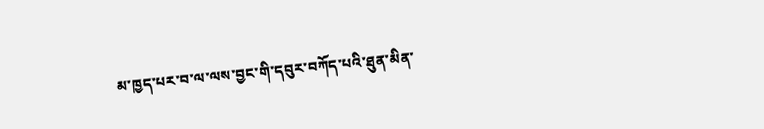མ་ཁྱད་པར་བ་ལ་ལས་བྱང་གི་དབུར་བཀོད་པའི་ཐུན་མིན་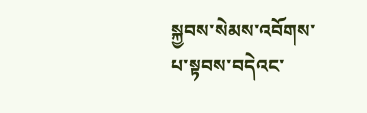སྐྱབས་སེམས་འབོགས་པ་སྟབས་བདེའང་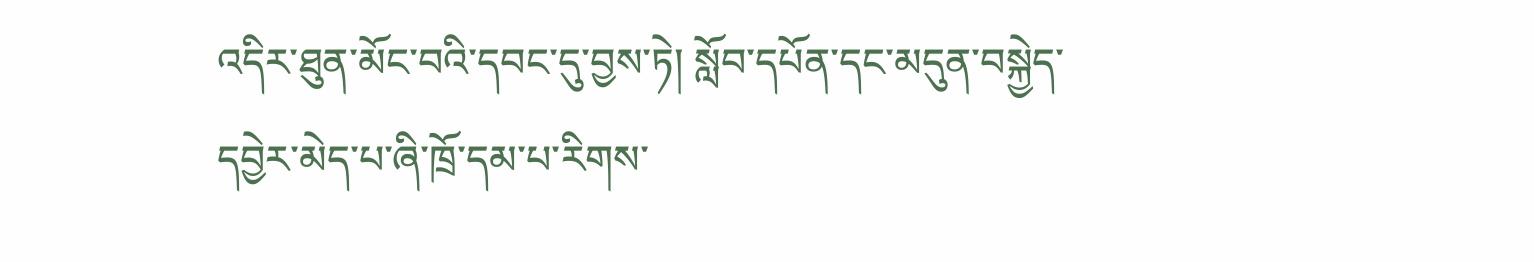འདིར་ཐུན་མོང་བའི་དབང་དུ་བྱས་ཏེ། སློབ་དཔོན་དང་མདུན་བསྐྱེད་དབྱེར་མེད་པ་ཞི་ཁྲོ་དམ་པ་རིགས་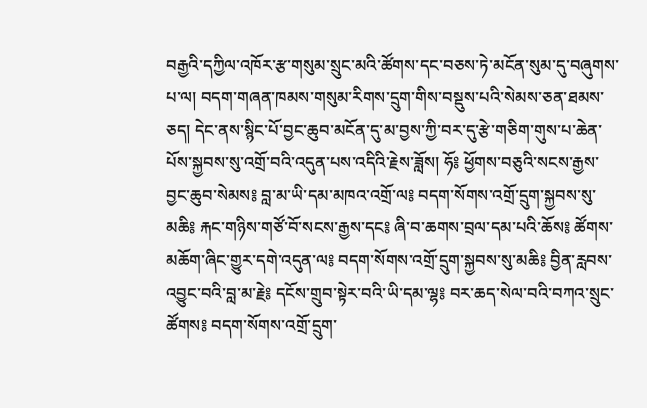བརྒྱའི་དཀྱིལ་འཁོར་རྩ་གསུམ་སྲུང་མའི་ཚོགས་དང་བཅས་ཏེ་མངོན་སུམ་དུ་བཞུགས་པ་ལ། བདག་གཞན་ཁམས་གསུམ་རིགས་དྲུག་གིས་བསྡུས་པའི་སེམས་ཅན་ཐམས་ཅད། དེང་ནས་སྙིང་པོ་བྱང་ཆུབ་མངོན་དུ་མ་བྱས་ཀྱི་བར་དུ་རྩེ་གཅིག་གུས་པ་ཆེན་པོས་སྐྱབས་སུ་འགྲོ་བའི་འདུན་པས་འདིའི་རྗེས་ཟློས། ཧོ༔ ཕྱོགས་བཅུའི་སངས་རྒྱས་བྱང་ཆུབ་སེམས༔ བླ་མ་ཡི་དམ་མཁའ་འགྲོ་ལ༔ བདག་སོགས་འགྲོ་དྲུག་སྐྱབས་སུ་མཆི༔ རྐང་གཉིས་གཙོ་བོ་སངས་རྒྱས་དང༔ ཞི་བ་ཆགས་བྲལ་དམ་པའི་ཆོས༔ ཚོགས་མཆོག་ཞིང་གྱུར་དགེ་འདུན་ལ༔ བདག་སོགས་འགྲོ་དྲུག་སྐྱབས་སུ་མཆི༔ བྱིན་རླབས་འབྱུང་བའི་བླ་མ་རྗེ༔ དངོས་གྲུབ་སྟེར་བའི་ཡི་དམ་ལྷ༔ བར་ཆད་སེལ་བའི་བཀའ་སྲུང་ཚོགས༔ བདག་སོགས་འགྲོ་དྲུག་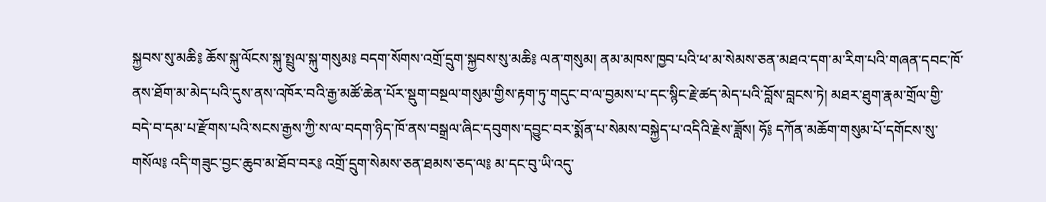སྐྱབས་སུ་མཆི༔ ཆོས་སྐུ་ལོངས་སྐུ་སྤྲུལ་སྐུ་གསུམ༔ བདག་སོགས་འགྲོ་དྲུག་སྐྱབས་སུ་མཆི༔ ལན་གསུམ། ནམ་མཁས་ཁྱབ་པའི་ཕ་མ་སེམས་ཅན་མཐའ་དག་མ་རིག་པའི་གཞན་དབང་ཁོ་ནས་ཐོག་མ་མེད་པའི་དུས་ནས་འཁོར་བའི་རྒྱ་མཚོ་ཆེན་པོར་སྡུག་བསྔལ་གསུམ་གྱིས་རྟག་ཏུ་གདུང་བ་ལ་བྱམས་པ་དང་སྙིང་རྗེ་ཚད་མེད་པའི་བློས་བླངས་ཏེ། མཐར་ཐུག་རྣམ་གྲོལ་གྱི་བདེ་བ་དམ་པ་རྫོགས་པའི་སངས་རྒྱས་ཀྱི་ས་ལ་བདག་ཉིད་ཁོ་ནས་བསྒྲལ་ཞིང་དབུགས་དབྱུང་བར་སྨོན་པ་སེམས་བསྐྱེད་པ་འདིའི་རྗེས་ཟློས། ཧོ༔ དཀོན་མཆོག་གསུམ་པོ་དགོངས་སུ་གསོལ༔ འདི་གཟུང་བྱང་ཆུབ་མ་ཐོབ་བར༔ འགྲོ་དྲུག་སེམས་ཅན་ཐམས་ཅད་ལ༔ མ་དང་བུ་ཡི་འདུ་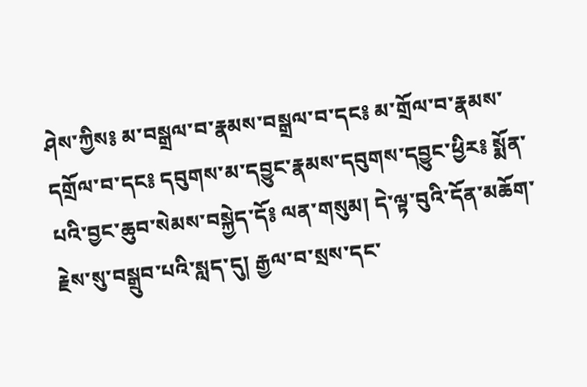ཤེས་ཀྱིས༔ མ་བསྒྲལ་བ་རྣམས་བསྒྲལ་བ་དང༔ མ་གྲོལ་བ་རྣམས་དགྲོལ་བ་དང༔ དབུགས་མ་དབྱུང་རྣམས་དབུགས་དབྱུང་ཕྱིར༔ སྨོན་པའི་བྱང་ཆུབ་སེམས་བསྐྱེད་དོ༔ ལན་གསུམ། དེ་ལྟ་བུའི་དོན་མཆོག་རྗེས་སུ་བསྒྲུབ་པའི་སླད་དུ། རྒྱལ་བ་སྲས་དང་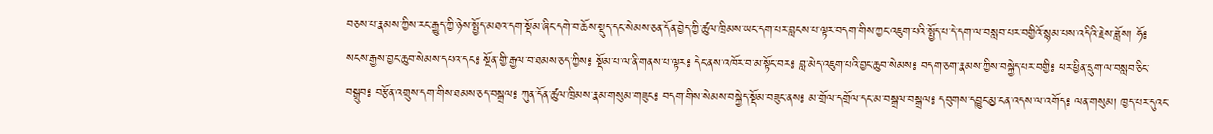བཅས་པ་རྣམས་ཀྱིས་རང་རྒྱུད་ཀྱི་ཉེས་སྤྱོད་མཐའ་དག་སྡོམ་ཞིང་དགེ་བ་ཆོས་སྡུད་དང་སེམས་ཅན་དོན་བྱེད་ཀྱི་ཚུལ་ཁྲིམས་ཡང་དག་པར་བླངས་པ་ལྟར་བདག་གིས་ཀྱང་འཇུག་པའི་སྤྱོད་པ་དེ་དག་ལ་བསླབ་པར་བགྱིའོ་སྙམ་པས་འདིའི་རྗེས་ཟློས། ཧོ༔ སངས་རྒྱས་བྱང་ཆུབ་སེམས་དཔའ་དང༔ སྔོན་གྱི་རྒྱལ་བ་ཐམས་ཅད་ཀྱིས༔ སྡོམ་པ་ལ་ནི་གནས་པ་ལྟར༔ དེང་ནས་འཁོར་བ་མ་སྟོང་བར༔ བླ་མེད་འཇུག་པའི་བྱང་ཆུབ་སེམས༔ བདག་ཅག་རྣམས་ཀྱིས་བསྐྱེད་པར་བགྱི༔ ཕར་ཕྱིན་དྲུག་ལ་བསླབ་ཅིང་བསྒྲུབ༔ བརྩོན་འགྲུས་དག་གིས་ཐམས་ཅད་བསྒྲལ༔ ཀུན་དོན་ཚུལ་ཁྲིམས་རྣམ་གསུམ་གཟུང༔ བདག་གིས་སེམས་བསྐྱེད་སྡོམ་བཟུང་ནས༔ མ་གྲོལ་དགྲོལ་དང་མ་བསྒྲལ་བསྒྲལ༔ དབུགས་དབྱུང་མྱ་ངན་འདས་ལ་འགོད༔ ལན་གསུམ། ཁྱད་པར་དུའང་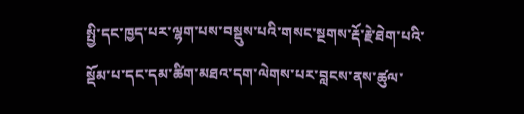སྤྱི་དང་ཁྱད་པར་ལྷག་པས་བསྡུས་པའི་གསང་སྔགས་རྡོ་རྗེ་ཐེག་པའི་སྡོམ་པ་དང་དམ་ཚིག་མཐའ་དག་ལེགས་པར་བླངས་ནས་ཚུལ་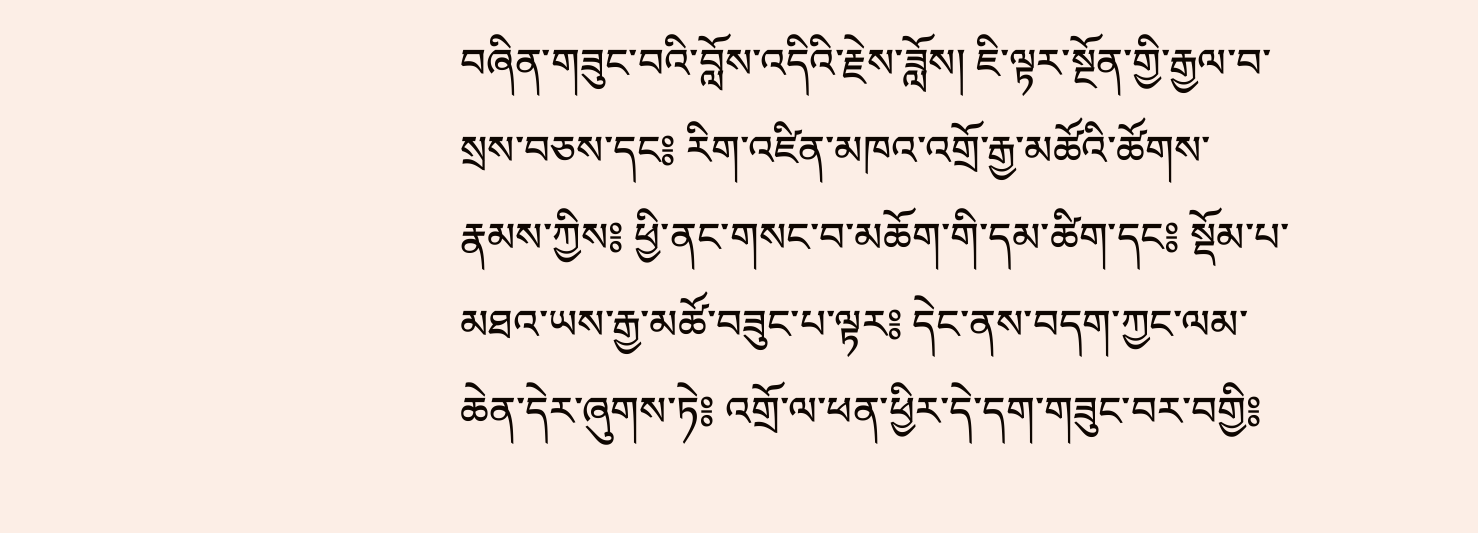བཞིན་གཟུང་བའི་བློས་འདིའི་རྗེས་ཟློས། ཇི་ལྟར་སྔོན་གྱི་རྒྱལ་བ་སྲས་བཅས་དང༔ རིག་འཛིན་མཁའ་འགྲོ་རྒྱ་མཚོའི་ཚོགས་རྣམས་ཀྱིས༔ ཕྱི་ནང་གསང་བ་མཆོག་གི་དམ་ཚིག་དང༔ སྡོམ་པ་མཐའ་ཡས་རྒྱ་མཚོ་བཟུང་པ་ལྟར༔ དེང་ནས་བདག་ཀྱང་ལམ་ཆེན་དེར་ཞུགས་ཏེ༔ འགྲོ་ལ་ཕན་ཕྱིར་དེ་དག་གཟུང་བར་བགྱི༔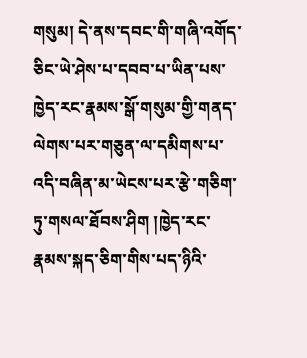གསུམ། དེ་ནས་དབང་གི་གཞི་འགོད་ཅིང་ཡེ་ཤེས་པ་དབབ་པ་ཡིན་པས་ཁྱེད་རང་རྣམས་སྒོ་གསུམ་གྱི་གནད་ལེགས་པར་གཅུན་ལ་དམིགས་པ་འདི་བཞིན་མ་ཡེངས་པར་རྩེ་གཅིག་ཏུ་གསལ་ཐོབས་ཤིག །ཁྱེད་རང་རྣམས་སྐད་ཅིག་གིས་པད་ཉིའི་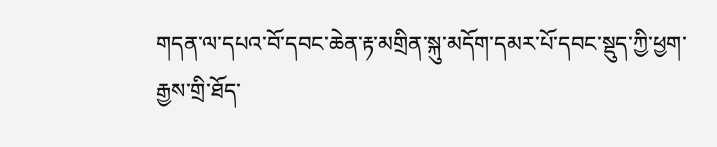གདན་ལ་དཔའ་བོ་དབང་ཆེན་རྟ་མགྲིན་སྐུ་མདོག་དམར་པོ་དབང་སྡུད་ཀྱི་ཕྱག་རྒྱས་གྲི་ཐོད་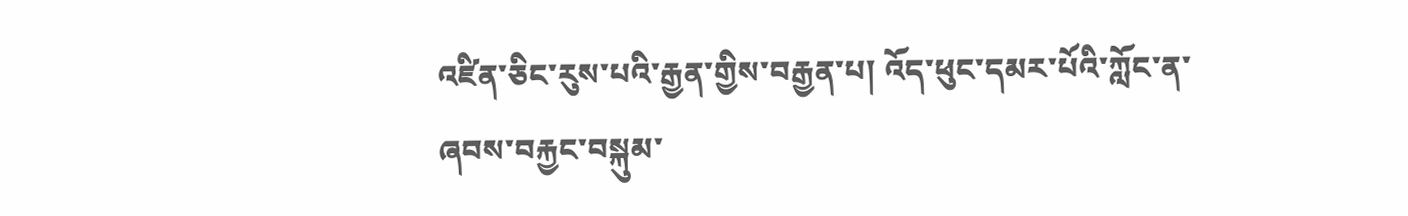འཛིན་ཅིང་རུས་པའི་རྒྱན་གྱིས་བརྒྱན་པ། འོད་ཕུང་དམར་པོའི་ཀློང་ན་ཞབས་བརྐྱང་བསྐུམ་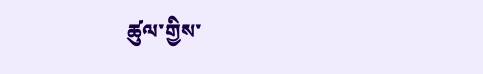ཚུལ་གྱིས་